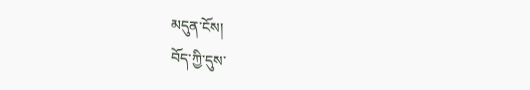མདུན་ངོས།
བོད་ཀྱི་དུས་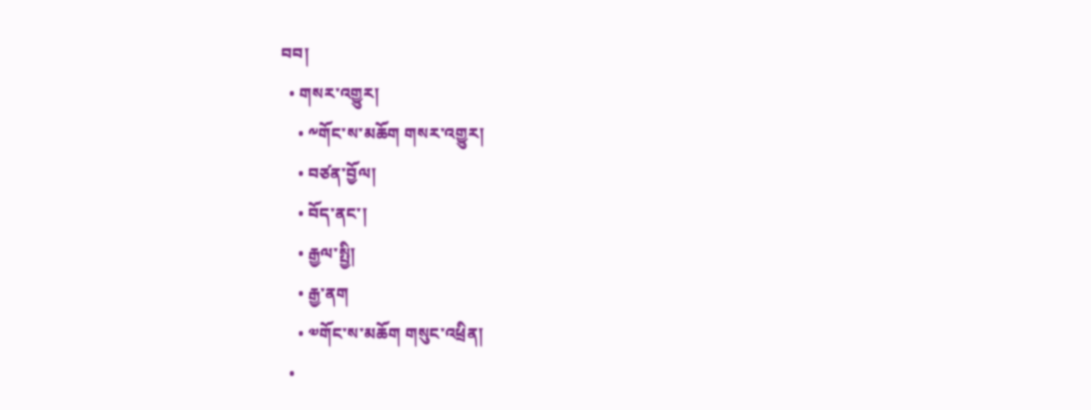བབ།
  • གསར་འགྱུར།
    • ༸གོང་ས་མཆོག གསར་འགྱུར།
    • བཙན་བྱོལ།
    • བོད་ནང་།
    • རྒྱལ་སྤྱི།
    • རྒྱ་ནག
    • ༧གོང་ས་མཆོག གསུང་འཕྲིན།
  •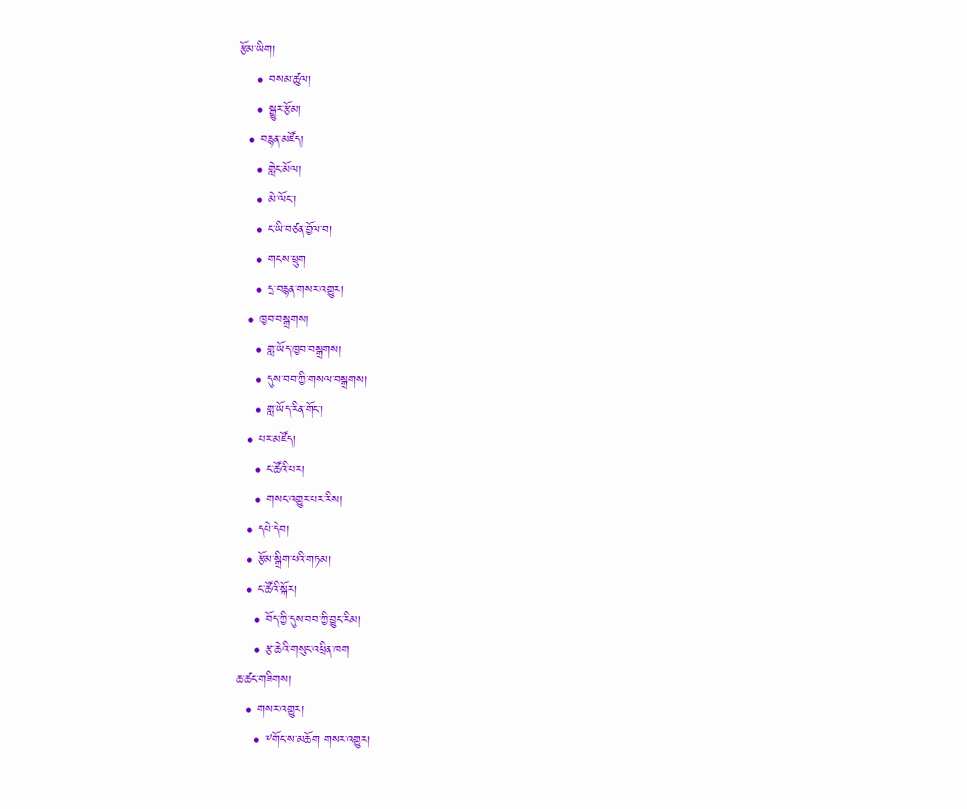རྩོམ་ཡིག།
    • བསམ་ཚུལ།
    • སྒྱུར་རྩོམ།
  • བརྙན་མཛོད།
    • གླེང་མོལ།
    • མེ་ལོང་།
    • ང་ཡི་བཙན་བྱོལ་བ།
    • གངས་ཕྲུག
    • དྲ་བརྙན་གསར་འགྱུར།
  • ཁྱབ་བསྒྲགས།
    • གླ་ཡོད་ཁྱབ་བསྒྲགས།
    • དུས་བབ་ཀྱི་གསལ་བསྒྲགས།
    • གླ་ཡོད་རིན་གོང་།
  • པར་མཛོད།
    • ང་ཚོའི་པར།
    • གསང་འགྱུར་པར་རིས།
  • དཔེ་དེབ།
  • རྩོམ་སྒྲིག་པའི་གཏམ།
  • ང་ཚོའི་སྐོར།
    • བོད་ཀྱི་དུས་བབ་ཀྱི་བྱུང་རིམ།
    • རྩ་ཆེའི་གསུང་འཕྲིན་ཁག
ཆ་ཚང་གཟིགས།
  • གསར་འགྱུར།
    • ༸གོང་ས་མཆོག གསར་འགྱུར།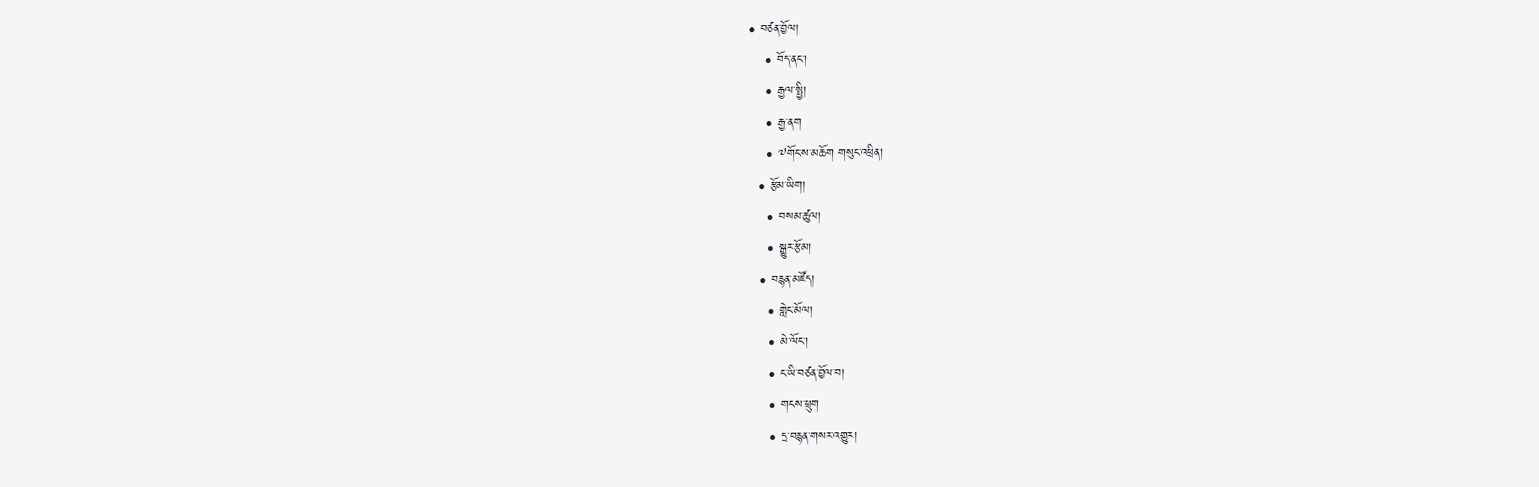• བཙན་བྱོལ།
    • བོད་ནང་།
    • རྒྱལ་སྤྱི།
    • རྒྱ་ནག
    • ༧གོང་ས་མཆོག གསུང་འཕྲིན།
  • རྩོམ་ཡིག།
    • བསམ་ཚུལ།
    • སྒྱུར་རྩོམ།
  • བརྙན་མཛོད།
    • གླེང་མོལ།
    • མེ་ལོང་།
    • ང་ཡི་བཙན་བྱོལ་བ།
    • གངས་ཕྲུག
    • དྲ་བརྙན་གསར་འགྱུར།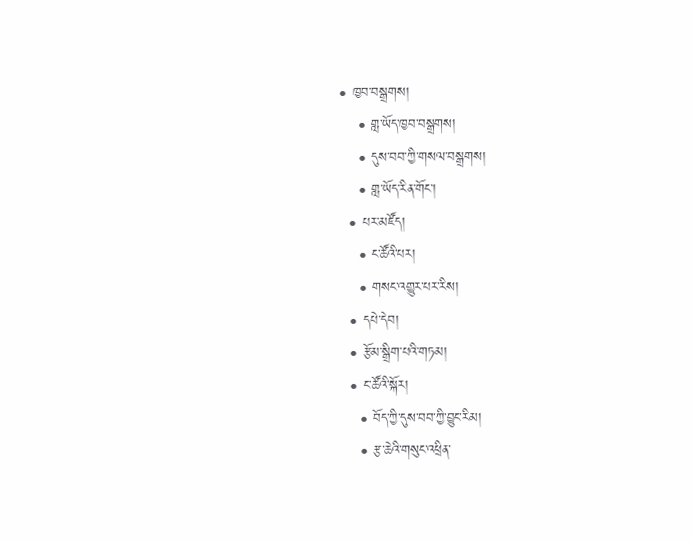• ཁྱབ་བསྒྲགས།
    • གླ་ཡོད་ཁྱབ་བསྒྲགས།
    • དུས་བབ་ཀྱི་གསལ་བསྒྲགས།
    • གླ་ཡོད་རིན་གོང་།
  • པར་མཛོད།
    • ང་ཚོའི་པར།
    • གསང་འགྱུར་པར་རིས།
  • དཔེ་དེབ།
  • རྩོམ་སྒྲིག་པའི་གཏམ།
  • ང་ཚོའི་སྐོར།
    • བོད་ཀྱི་དུས་བབ་ཀྱི་བྱུང་རིམ།
    • རྩ་ཆེའི་གསུང་འཕྲིན་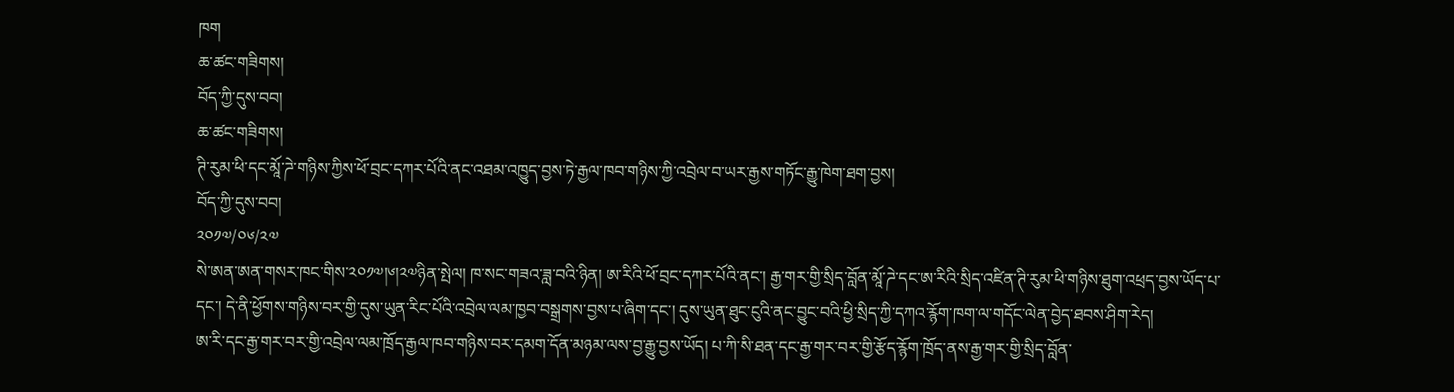ཁག
ཆ་ཚང་གཟིགས།
བོད་ཀྱི་དུས་བབ།
ཆ་ཚང་གཟིགས།
ཊི་རུམ་ཕི་དང་མཱོ་ཌེ་གཉིས་ཀྱིས་ཕོ་བྲང་དཀར་པོའི་ནང་འཐམ་འཁྱུད་བྱས་ཏེ་རྒྱལ་ཁབ་གཉིས་ཀྱི་འབྲེལ་བ་ཡར་རྒྱས་གཏོང་རྒྱུ་ཁེག་ཐག་བྱས།
བོད་ཀྱི་དུས་བབ།
༢༠༡༧/༠༦/༢༧
སེ་ཨན་ཨན་གསར་ཁང་གིས་༢༠༡༧།༦།༢༧ཉིན་སྤེལ། ཁ་སང་གཟའ་ཟླ་བའི་ཉིན། ཨ་རིའི་ཕོ་བྲང་དཀར་པོའི་ནང་། རྒྱ་གར་གྱི་སྲིད་བློན་མཱོ་ཌེ་དང་ཨ་རིའི་སྲིད་འཛིན་ཊི་རུམ་ཕི་གཉིས་ཐུག་འཕྲད་བྱས་ཡོད་པ་དང་། དེ་ནི་ཕྱོགས་གཉིས་བར་གྱི་དུས་ཡུན་རིང་པོའི་འབྲེལ་ལམ་ཁྱབ་བསྒྲགས་བྱས་པ་ཞིག་དང་། དུས་ཡུན་ཐུང་ངུའི་ནང་བྱུང་བའི་ཕྱི་སྲིད་ཀྱི་དཀའ་རྙོག་ཁག་ལ་གདོང་ལེན་བྱེད་ཐབས་ཤིག་རེད།
ཨ་རི་དང་རྒྱ་གར་བར་གྱི་འབྲེལ་ལམ་ཁྲོད་རྒྱལ་ཁབ་གཉིས་བར་དམག་དོན་མཉམ་ལས་བྱ་རྒྱུ་བྱས་ཡོད། པ་ཀི་སི་ཐན་དང་རྒྱ་གར་བར་གྱི་རྩོད་རྙོག་ཁྲོད་ནས་རྒྱ་གར་གྱི་སྲིད་བློན་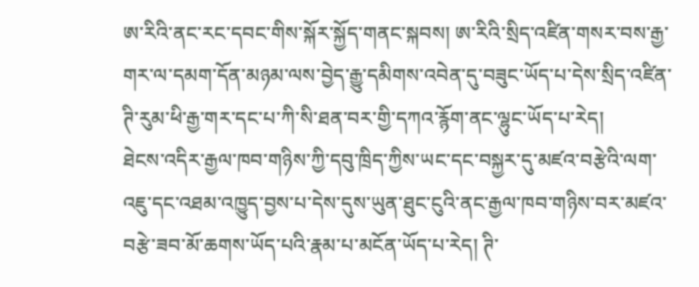ཨ་རིའི་ནང་རང་དབང་གིས་སྐོར་སྐྱོད་གནང་སྐབས། ཨ་རིའི་སྲིད་འཛིན་གསར་བས་རྒྱ་གར་ལ་དམག་དོན་མཉམ་ལས་བྱེད་རྒྱུ་དམིགས་འབེན་དུ་བཟུང་ཡོད་པ་དེས་སྲིད་འཛིན་ཊི་རུམ་ཕི་རྒྱ་གར་དང་པ་ཀི་སི་ཐན་བར་གྱི་དཀའ་རྙོག་ནང་ལྷུང་ཡོད་པ་རེད།
ཐེངས་འདིར་རྒྱལ་ཁབ་གཉིས་ཀྱི་དབུ་ཁྲིད་ཀྱིས་ཡང་དང་བསྐྱར་དུ་མཛའ་བརྩེའི་ལག་འཇུ་དང་འཐམ་འཁྱུད་བྱས་པ་དེས་དུས་ཡུན་ཐུང་ངུའི་ནང་རྒྱལ་ཁབ་གཉིས་བར་མཛའ་བརྩེ་ཟབ་མོ་ཆགས་ཡོད་པའི་རྣམ་པ་མངོན་ཡོད་པ་རེད། ཊི་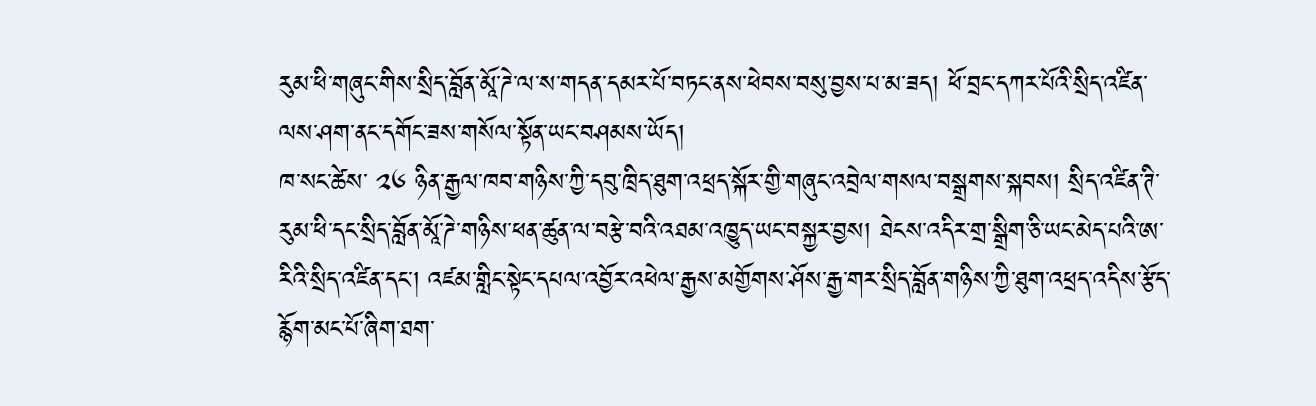རུམ་ཕི་གཞུང་གིས་སྲིད་བློན་མཱོ་ཌེ་ལ་ས་གདན་དམར་པོ་བཏང་ནས་ཕེབས་བསུ་བྱས་པ་མ་ཟད། ཕོ་བྲང་དཀར་པོའི་སྲིད་འཛིན་ལས་ཤག་ནང་དགོང་ཟས་གསོལ་སྟོན་ཡང་བཤམས་ཡོད།
ཁ་སང་ཚེས་ ༢༦ ཉིན་རྒྱལ་ཁབ་གཉིས་ཀྱི་དབུ་ཁྲིད་ཐུག་འཕྲད་སྐོར་གྱི་གཞུང་འབྲེལ་གསལ་བསྒྲགས་སྐབས། སྲིད་འཛིན་ཊི་རུམ་ཕི་དང་སྲིད་བློན་མཱོ་ཌེ་གཉིས་ཕན་ཚུན་ལ་བརྩེ་བའི་འཐམ་འཁྱུད་ཡང་བསྐྱར་བྱས། ཐེངས་འདིར་གྲ་སྒྲིག་ཅི་ཡང་མེད་པའི་ཨ་རིའི་སྲིད་འཛིན་དང་། འཛམ་གླིང་སྟེང་དཔལ་འབྱོར་འཕེལ་རྒྱས་མགྱོགས་ཤོས་རྒྱ་གར་སྲིད་བློན་གཉིས་ཀྱི་ཐུག་འཕྲད་འདིས་རྩོད་རྙོག་མང་པོ་ཞིག་ཐག་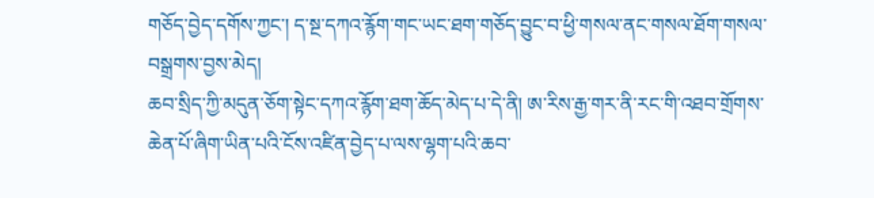གཅོད་བྱེད་དགོས་ཀྱང་། ད་སྔ་དཀའ་རྙོག་གང་ཡང་ཐག་གཅོད་བྱུང་བ་ཕྱི་གསལ་ནང་གསལ་ཐོག་གསལ་བསྒྲགས་བྱས་མེད།
ཆབ་སྲིད་ཀྱི་མདུན་ཅོག་སྟེང་དཀའ་རྙོག་ཐག་ཆོད་མེད་པ་དེ་ནི། ཨ་རིས་རྒྱ་གར་ནི་རང་གི་འཐབ་གྲོགས་ཆེན་པོ་ཞིག་ཡིན་པའི་ངོས་འཛིན་བྱེད་པ་ལས་ལྷག་པའི་ཆབ་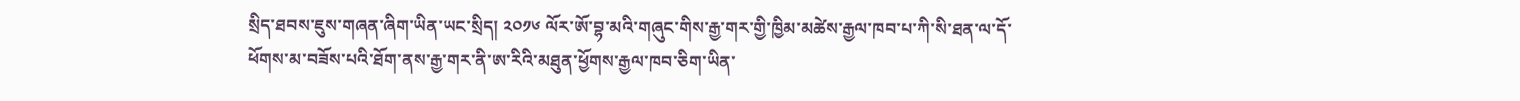སྲིད་ཐབས་ཇུས་གཞན་ཞིག་ཡིན་ཡང་སྲིད། ༢༠༡༦ ལོར་ཨོ་བྷ་མའི་གཞུང་གིས་རྒྱ་གར་གྱི་ཁྱིམ་མཚེས་རྒྱལ་ཁབ་པ་ཀི་སི་ཐན་ལ་དོ་ཕོགས་མ་བཟོས་པའི་ཐོག་ནས་རྒྱ་གར་ནི་ཨ་རིའི་མཐུན་ཕྱོགས་རྒྱལ་ཁབ་ཅིག་ཡིན་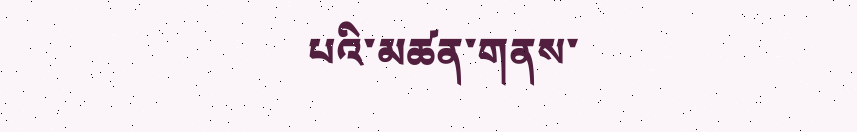པའི་མཚན་གནས་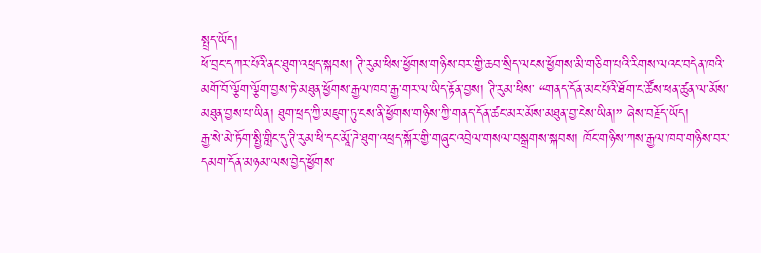སྤྲད་ཡོད།
ཕོ་བྲང་དཀར་པོའི་ནང་ཐུག་འཕྲད་སྐབས། ཊི་རུམ་ཕིས་ཕྱོགས་གཉིས་བར་གྱི་ཆབ་སྲིད་ལངས་ཕྱོགས་མི་གཅིག་པའི་རིགས་ལའང་བདེན་ཁའི་མགོ་བོ་ལྕོག་ལྕོག་བྱས་ཏེ་མཐུན་ཕྱོགས་རྒྱལ་ཁབ་རྒྱ་གར་ལ་ཡིད་རྟོན་བྱས། ཊི་རུམ་ཕིས་ “གནད་དོན་མང་པོའི་ཐོག་ང་ཚོས་ཕན་ཚུན་ལ་མོས་མཐུན་བྱས་པ་ཡིན། ཐུག་ཕྲད་ཀྱི་མཇུག་ཏུ་ངས་ནི་ཕྱོགས་གཉིས་ཀྱི་གནད་དོན་ཚང་མར་མོས་མཐུན་བྱ་ངེས་ཡིན།” ཞེས་བརྗོད་ཡོད།
རྒྱ་སེ་མེ་ཏོག་སྤྱི་གླིང་དུ་ཊི་རུམ་ཕི་དང་མཱོ་ཌེ་ཐུག་འཕྲད་སྐོར་གྱི་གཞུང་འབྲེལ་གསལ་བསྒྲགས་སྐབས། ཁོང་གཉིས་ཀས་རྒྱལ་ཁབ་གཉིས་བར་དམག་དོན་མཉམ་ལས་བྱེད་ཕྱོགས་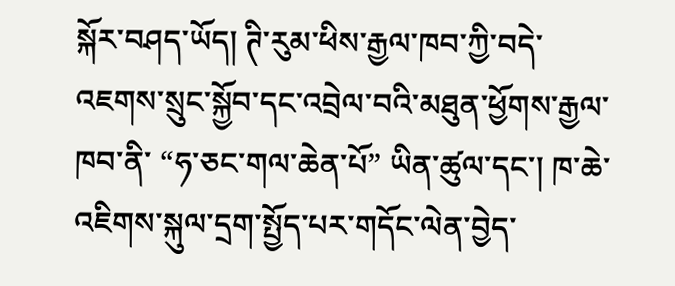སྐོར་བཤད་ཡོད། ཊི་རུམ་ཕིས་རྒྱལ་ཁབ་ཀྱི་བདེ་འཇགས་སྲུང་སྐྱོབ་དང་འབྲེལ་བའི་མཐུན་ཕྱོགས་རྒྱལ་ཁབ་ནི་ “ཧ་ཅང་གལ་ཆེན་པོ” ཡིན་ཚུལ་དང་། ཁ་ཆེ་འཇིགས་སྐུལ་དྲག་སྤྱོད་པར་གདོང་ལེན་བྱེད་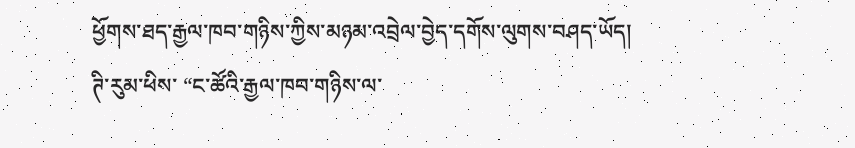ཕྱོགས་ཐད་རྒྱལ་ཁབ་གཉིས་ཀྱིས་མཉམ་འབྲེལ་བྱེད་དགོས་ལུགས་བཤད་ཡོད།
ཊི་རུམ་ཕིས་ “ང་ཚོའི་རྒྱལ་ཁབ་གཉིས་ལ་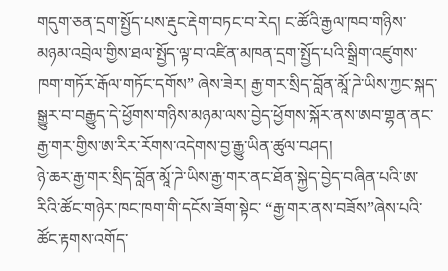གདུག་ཅན་དྲག་སྤྱོད་པས་རྡུང་རྡེག་བཏང་བ་རེད། ང་ཚོའི་རྒྱལ་ཁབ་གཉིས་མཉམ་འབྲེལ་གྱིས་ཐལ་སྤྱོད་ལྟ་བ་འཛིན་མཁན་དྲག་སྤྱོད་པའི་སྒྲིག་འཛུགས་ཁག་གཏོར་རྒོལ་གཏོང་དགོས” ཞེས་ཟེར། རྒྱ་གར་སྲིད་བློན་མཱོ་ཌེ་ཡིས་ཀྱང་སྐད་སྒྱུར་བ་བརྒྱུད་དེ་ཕྱོགས་གཉིས་མཉམ་ལས་བྱེད་ཕྱོགས་སྐོར་ནས་ཨབ་གྷན་ནང་རྒྱ་གར་གྱིས་ཨ་རིར་རོགས་འདེགས་བྱ་རྒྱུ་ཡིན་ཚུལ་བཤད།
ཉེ་ཆར་རྒྱ་གར་སྲིད་བློན་མཱོ་ཌེ་ཡིས་རྒྱ་གར་ནང་ཐོན་སྐྱེད་བྱེད་བཞིན་པའི་ཨ་རིའི་ཚོང་གཉེར་ཁང་ཁག་གི་དངོས་ཟོག་སྟེང་ “རྒྱ་གར་ནས་བཟོས”ཞེས་པའི་ཚོང་རྟགས་འགོད་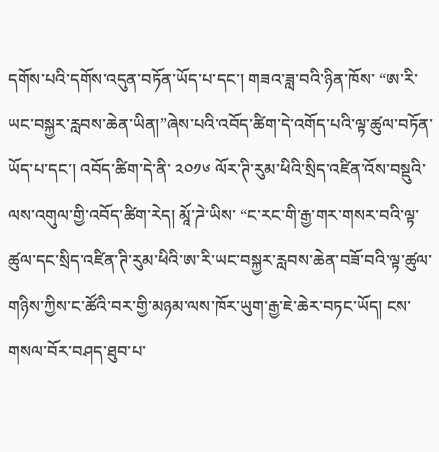དགོས་པའི་དགོས་འདུན་བཏོན་ཡོད་པ་དང་། གཟའ་ཟླ་བའི་ཉིན་ཁོས་ “ཨ་རི་ཡང་བསྐྱར་རླབས་ཆེན་ཡིན།”ཞེས་པའི་འབོད་ཚིག་དེ་འགོད་པའི་ལྟ་ཚུལ་བཏོན་ཡོད་པ་དང་། འབོད་ཚིག་དེ་ནི་ ༢༠༡༦ ལོར་ཊི་རུམ་ཕིའི་སྲིད་འཛིན་འོས་བསྡུའི་ལས་འགུལ་གྱི་འབོད་ཚིག་རེད། མཱོ་ཌེ་ཡིས་ “ང་རང་གི་རྒྱ་གར་གསར་བའི་ལྟ་ཚུལ་དང་སྲིད་འཛིན་ཊི་རུམ་ཕིའི་ཨ་རི་ཡང་བསྐྱར་རླབས་ཆེན་བཟོ་བའི་ལྟ་ཚུལ་གཉིས་ཀྱིས་ང་ཚོའི་བར་གྱི་མཉམ་ལས་ཁོར་ཡུག་རྒྱ་ཇེ་ཆེར་བཏང་ཡོད། ངས་གསལ་བོར་བཤད་ཐུབ་པ་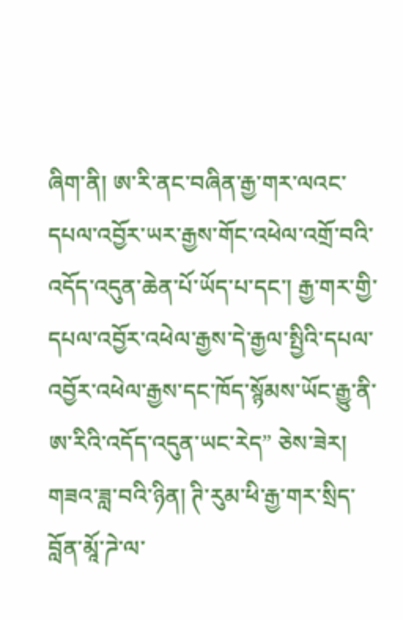ཞིག་ནི། ཨ་རི་ནང་བཞིན་རྒྱ་གར་ལའང་དཔལ་འབྱོར་ཡར་རྒྱས་གོང་འཕེལ་འགྲོ་བའི་འདོད་འདུན་ཆེན་པོ་ཡོད་པ་དང་། རྒྱ་གར་གྱི་དཔལ་འབྱོར་འཕེལ་རྒྱས་དེ་རྒྱལ་སྤྱིའི་དཔལ་འབྱོར་འཕེལ་རྒྱས་དང་ཁོད་སྙོམས་ཡོང་རྒྱུ་ནི་ཨ་རིའི་འདོད་འདུན་ཡང་རེད” ཅེས་ཟེར།
གཟའ་ཟླ་བའི་ཉིན། ཊི་རུམ་ཕི་རྒྱ་གར་སྲིད་བློན་མཱོ་ཌེ་ལ་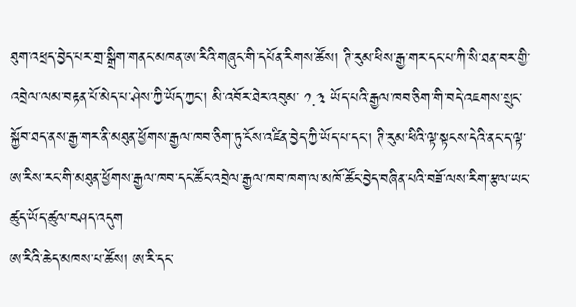ཐུག་འཕྲད་བྱེད་པར་གྲ་སྒྲིག་གནང་མཁན་ཨ་རིའི་གཞུང་གི་དཔོན་རིགས་ཚོས། ཊི་རུམ་ཕིས་རྒྱ་གར་དང་པ་ཀི་སི་ཐན་བར་གྱི་འབྲེལ་ལམ་བརྟན་པོ་མེད་པ་ཤེས་ཀྱི་ཡོད་ཀྱང་། མི་འབོར་ཐེར་འབུམ་ ༡.༣ ཡོད་པའི་རྒྱལ་ཁབ་ཅིག་གི་བདེ་འཇགས་སྲུང་སྐྱོབ་ཐད་ནས་རྒྱ་གར་ནི་མཐུན་ཕྱོགས་རྒྱལ་ཁབ་ཅིག་ཏུ་ངོས་འཛིན་བྱེད་ཀྱི་ཡོད་པ་དང་། ཊི་རུམ་ཕིའི་ལྟ་སྟངས་དེའི་ནང་ད་ལྟ་ཨ་རིས་རང་གི་མཐུན་ཕྱོགས་རྒྱལ་ཁབ་དང་ཚོང་འབྲེལ་རྒྱལ་ཁབ་ཁག་ལ་མཁོ་ཚོང་བྱེད་བཞིན་པའི་བཟོ་ལས་རིག་རྩལ་ཡང་ཚུད་ཡོད་ཚུལ་བཤད་འདུག
ཨ་རིའི་ཆེད་མཁས་པ་ཚོས། ཨ་རི་དང་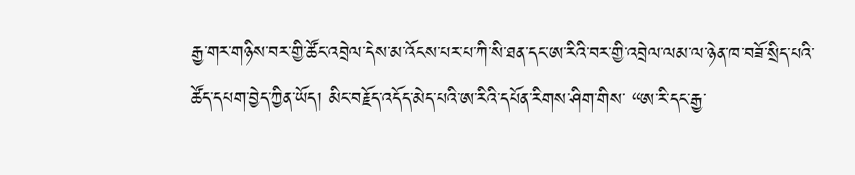རྒྱ་གར་གཉིས་བར་གྱི་ཚོང་འབྲེལ་དེས་མ་འོངས་པར་པ་ཀི་སི་ཐན་དང་ཨ་རིའི་བར་གྱི་འབྲེལ་ལམ་ལ་ཉེན་ཁ་བཟོ་སྲིད་པའི་ཚོད་དཔག་བྱེད་ཀྱིན་ཡོད། མིང་བརྗོད་འདོད་མེད་པའི་ཨ་རིའི་དཔོན་རིགས་ཤིག་གིས་ “ཨ་རི་དང་རྒྱ་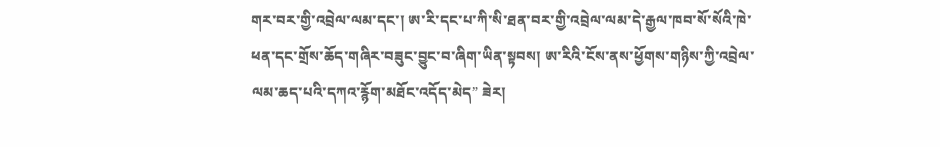གར་བར་གྱི་འབྲེལ་ལམ་དང་། ཨ་རི་དང་པ་ཀི་སི་ཐན་བར་གྱི་འབྲེལ་ལམ་དེ་རྒྱལ་ཁབ་སོ་སོའི་ཁེ་ཕན་དང་གྲོས་ཆོད་གཞིར་བཟུང་བྱུང་བ་ཞིག་ཡིན་སྟབས། ཨ་རིའི་ངོས་ནས་ཕྱོགས་གཉིས་ཀྱི་འབྲེལ་ལམ་ཆད་པའི་དཀའ་རྙོག་མཐོང་འདོད་མེད” ཟེར།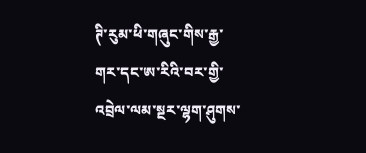ཊི་རུམ་ཕི་གཞུང་གིས་རྒྱ་གར་དང་ཨ་རིའི་བར་གྱི་འབྲེལ་ལམ་སྔར་ལྷག་ཤུགས་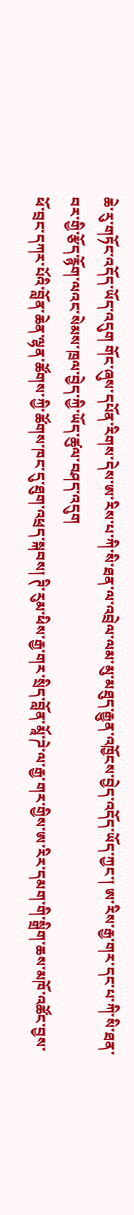ཆེ་རུ་གཏོང་འདོད་ཡོད་འདུག གོང་ཞུས་དཔོན་རིགས་དེས་ཨ་རིས་པ་ཀི་སི་ཐན་ལ་འབྲེལ་ལམ་མུ་མཐུད་རྒྱུན་འཁྱོངས་བྱེད་འདོད་ཡོད་ཀྱང་། ཨ་རིས་རྒྱ་གར་དང་པ་ཀི་སི་ཐན་བར་གྱི་རྩོད་རྙོག་ལའང་སེམས་ཁྲལ་བྱེད་ཀྱི་ཡོད་ཚུལ་བཤད་འདུག
ཕོ་བྲང་དཀར་པོའི་བློན་ཆེན་ལྷན་ཚོགས་ཀྱི་ཚོགས་ཁང་དུ་ཐུག་འཕྲད་སྐབས། ཊི་རུམ་ཕིས་རྒྱ་གར་སྲིད་བློན་མཱོ་ཌེ་ལ་རྒྱ་གར་གྱིས་ཨ་རིར་དམག་གི་སྒྲིག་ཆས་མཁོ་འཚོང་བྱས་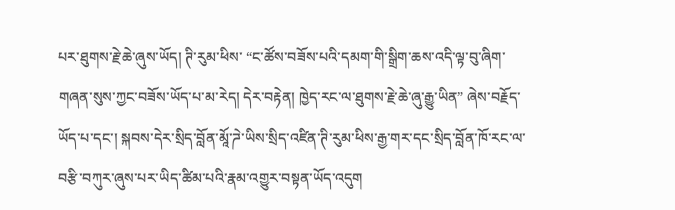པར་ཐུགས་རྗེ་ཆེ་ཞུས་ཡོད། ཊི་རུམ་ཕིས་ “ང་ཚོས་བཟོས་པའི་དམག་གི་སྒྲིག་ཆས་འདི་ལྟ་བུ་ཞིག་གཞན་སུས་ཀྱང་བཟོས་ཡོད་པ་མ་རེད། དེར་བརྟེན། ཁྱེད་རང་ལ་ཐུགས་རྗེ་ཆེ་ཞུ་རྒྱུ་ཡིན” ཞེས་བརྗོད་ཡོད་པ་དང་། སྐབས་དེར་སྲིད་བློན་མཱོ་ཌེ་ཡིས་སྲིད་འཛིན་ཊི་རུམ་ཕིས་རྒྱ་གར་དང་སྲིད་བློན་ཁོ་རང་ལ་བརྩི་བཀུར་ཞུས་པར་ཡིད་ཚིམ་པའི་རྣམ་འགྱུར་བསྟན་ཡོད་འདུག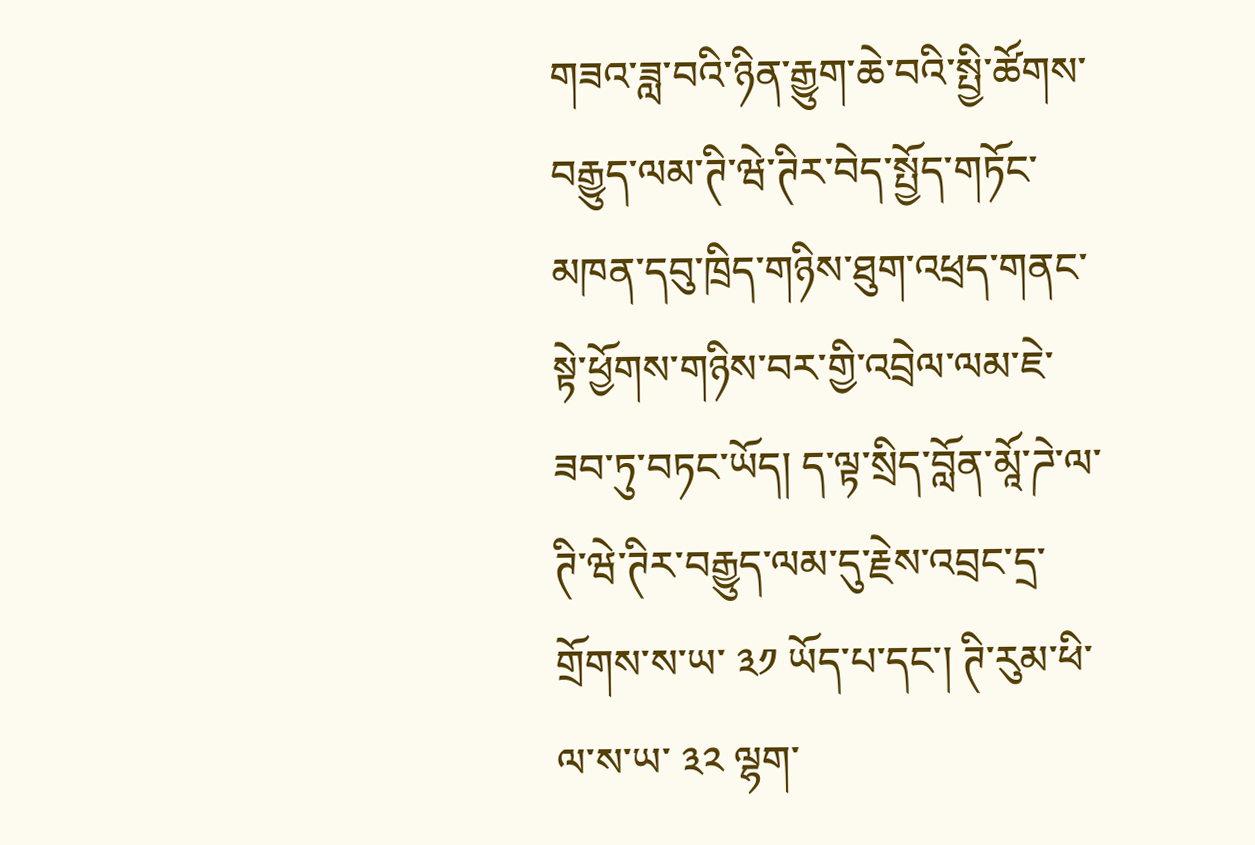གཟའ་ཟླ་བའི་ཉིན་རྒྱུག་ཆེ་བའི་སྤྱི་ཚོགས་བརྒྱུད་ལམ་ཊི་ཝེ་ཊིར་བེད་སྤྱོད་གཏོང་མཁན་དབུ་ཁྲིད་གཉིས་ཐུག་འཕྲད་གནང་སྟེ་ཕྱོགས་གཉིས་བར་གྱི་འབྲེལ་ལམ་ཇེ་ཟབ་ཏུ་བཏང་ཡོད། ད་ལྟ་སྲིད་བློན་མཱོ་ཌེ་ལ་ཊི་ཝེ་ཊིར་བརྒྱུད་ལམ་དུ་རྗེས་འབྲང་དྲ་གྲོགས་ས་ཡ་ ༣༡ ཡོད་པ་དང་། ཊི་རུམ་ཕི་ལ་ས་ཡ་ ༣༢ ལྷག་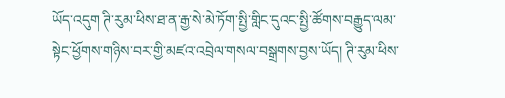ཡོད་འདུག ཊི་རུམ་ཕིས་ཐ་ན་རྒྱ་སེ་མེ་ཏོག་སྤྱི་གླིང་དུའང་སྤྱི་ཚོགས་བརྒྱུད་ལམ་སྟེང་ཕྱོགས་གཉིས་བར་གྱི་མཛའ་འབྲེལ་གསལ་བསྒྲགས་བྱས་ཡོད། ཊི་རུམ་ཕིས་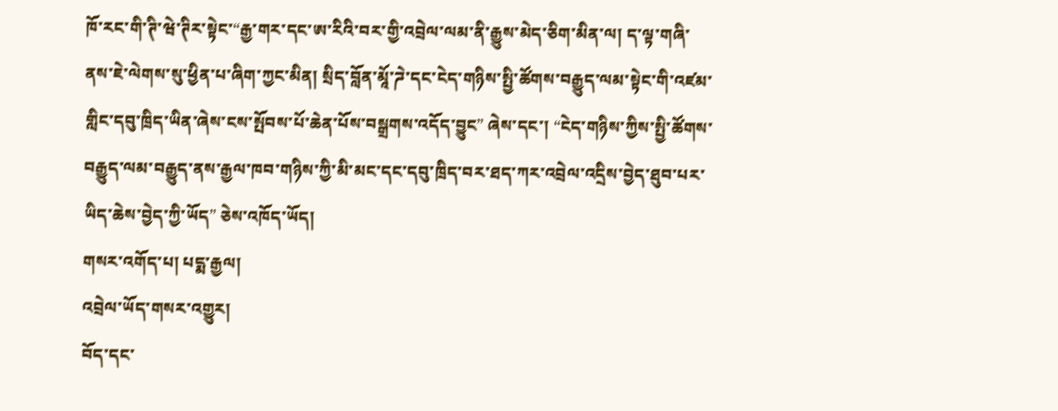ཁོ་རང་གི་ཊི་ཝེ་ཊིར་སྟེང་“རྒྱ་གར་དང་ཨ་རིའི་བར་གྱི་འབྲེལ་ལམ་ནི་རྒྱུས་མེད་ཅིག་མིན་ལ། ད་ལྟ་གཞི་ནས་ཇེ་ལེགས་སུ་ཕྱིན་པ་ཞིག་ཀྱང་མིན། སྲིད་བློན་མཱོ་ཌེ་དང་ངེད་གཉིས་སྤྱི་ཚོགས་བརྒྱུད་ལམ་སྟེང་གི་འཛམ་གླིང་དབུ་ཁྲིད་ཡིན་ཞེས་ངས་སྤོབས་པོ་ཆེན་པོས་བསྒྲགས་འདོད་བྱུང” ཞེས་དང་། “ངེད་གཉིས་ཀྱིས་སྤྱི་ཚོགས་བརྒྱུད་ལམ་བརྒྱུད་ནས་རྒྱལ་ཁབ་གཉིས་ཀྱི་མི་མང་དང་དབུ་ཁྲིད་བར་ཐད་ཀར་འབྲེལ་འདྲིས་བྱེད་ཐུབ་པར་ཡིད་ཆེས་བྱེད་ཀྱི་ཡོད” ཅེས་འཁོད་ཡོད།
གསར་འགོད་པ། པདྨ་རྒྱལ།
འབྲེལ་ཡོད་གསར་འགྱུར།
བོད་དང་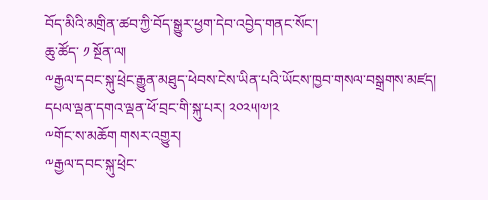བོད་མིའི་མགྲིན་ཚབ་ཀྱི་བོད་སྒྱུར་ཕྱག་དེབ་འབྱེད་གནང་སོང་།
ཆུ་ཚོད་ ༡ སྔོན་ལ།
༸རྒྱལ་དབང་སྐུ་ཕྲེང་རྒྱུན་མཐུད་ཕེབས་ངེས་ཡིན་པའི་ཡོངས་ཁྱབ་གསལ་བསྒྲགས་མཛད། དཔལ་ལྡན་དགའ་ལྡན་ཕོ་བྲང་གི་སྐུ་པར། ༢༠༢༥།༧།༢
༸གོང་ས་མཆོག གསར་འགྱུར།
༸རྒྱལ་དབང་སྐུ་ཕྲེང་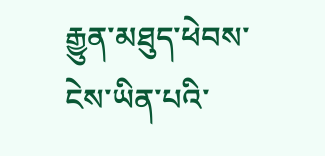རྒྱུན་མཐུད་ཕེབས་ངེས་ཡིན་པའི་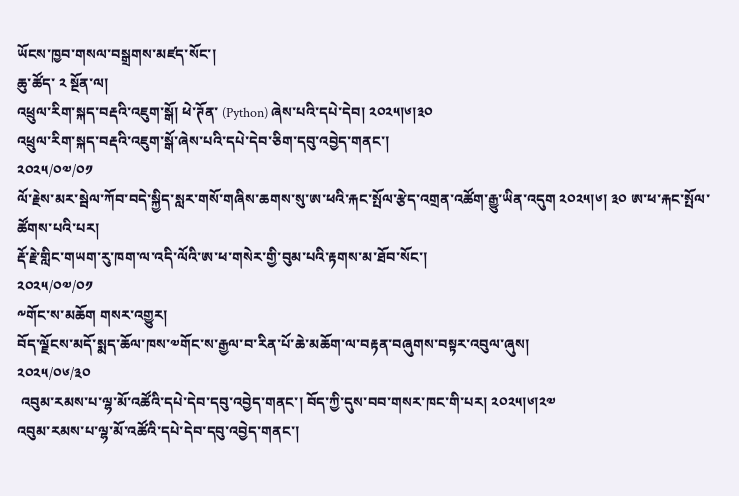ཡོངས་ཁྱབ་གསལ་བསྒྲགས་མཛད་སོང་།
ཆུ་ཚོད་ ༢ སྔོན་ལ།
འཕྲུལ་རིག་སྐད་བརྡའི་འཇུག་སྒོ། ཕེ་ཊོན་ (Python) ཞེས་པའི་དཔེ་དེབ། ༢༠༢༥།༦།༣༠
འཕྲུལ་རིག་སྐད་བརྡའི་འཇུག་སྒོ་ཞེས་པའི་དཔེ་དེབ་ཅིག་དབུ་འབྱེད་གནང་།
༢༠༢༥/༠༧/༠༡
ལོ་རྗེས་མར་སྦེལ་ཀོབ་བདེ་སྐྱིད་སླར་གསོ་གཞིས་ཆགས་སུ་ཨ་ཕའི་རྐང་སྤོལ་རྩེད་འགྲན་འཚོག་རྒྱུ་ཡིན་འདུག ༢༠༢༥།༦། ༣༠ ཨ་ཕ་རྐང་སྤོལ་ཚོགས་པའི་པར།
རྡོ་རྗེ་གླིང་གཡག་རུ་ཁག་ལ་འདི་ལོའི་ཨ་ཕ་གསེར་གྱི་བུམ་པའི་རྟགས་མ་ཐོབ་སོང་།
༢༠༢༥/༠༧/༠༡
༸གོང་ས་མཆོག གསར་འགྱུར།
བོད་ལྗོངས་མདོ་སྨད་ཆོལ་ཁས་༧གོང་ས་རྒྱལ་བ་རིན་པོ་ཆེ་མཆོག་ལ་བརྟན་བཞུགས་བསྟར་འབུལ་ཞུས།
༢༠༢༥/༠༦/༣༠
 འབུམ་རམས་པ་ལྷ་མོ་འཚོའི་དཔེ་དེབ་དབུ་འབྱེད་གནང་། བོད་ཀྱི་དུས་བབ་གསར་ཁང་གི་པར། ༢༠༢༥།༦།༢༧
འབུམ་རམས་པ་ལྷ་མོ་འཚོའི་དཔེ་དེབ་དབུ་འབྱེད་གནང་།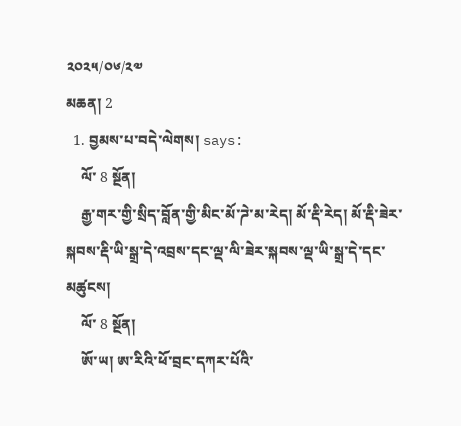༢༠༢༥/༠༦/༢༧
མཆན། 2
  1. བྱམས་པ་བདེ་ལེགས། says:
    ལོ་ 8 སྔོན།
    རྒྱ་གར་གྱི་སྲིད་བློན་གྱི་མིང་མོ་ཌེ་མ་རེད། མོ་རྡི་རེད། མོ་རྡི་ཟེར་སྐབས་རྡི་ཡི་སྒྲ་དེ་འབྲས་དང་ལྡ་ལི་ཟེར་སྐབས་ལྡ་ཡི་སྒྲ་དེ་དང་མཚུངས།
    ལོ་ 8 སྔོན།
    ཨོ་ཡ། ཨ་རིའི་ཕོ་བྲང་དཀར་པོའི་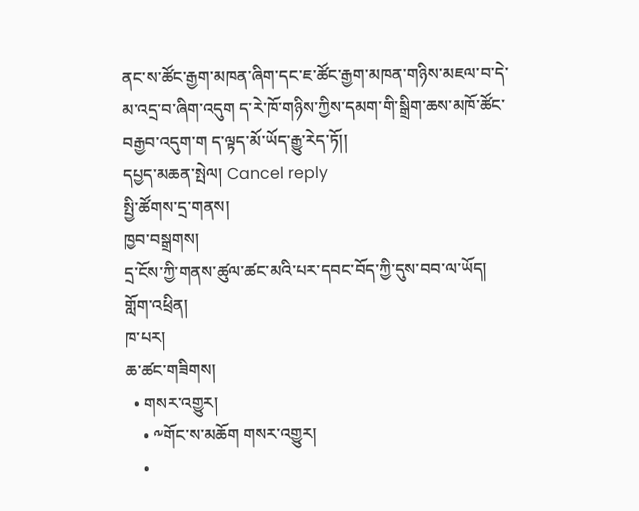ནང་ས་ཚོང་རྒྱག་མཁན་ཞིག་དང་ཇ་ཚོང་རྒྱག་མཁན་གཉིས་མཇལ་བ་དེ་མ་འདྲ་བ་ཞིག་འདུག ད་རེ་ཁོ་གཉིས་ཀྱིས་དམག་གི་སྒྲིག་ཆས་མཁོ་ཚོང་བརྒྱབ་འདུག་ག ད་ལྟད་མོ་ཡོད་རྒྱུ་རེད་ཏོ།།
དཔྱད་མཆན་སྤེལ། Cancel reply
སྤྱི་ཚོགས་དྲ་གནས།
ཁྱབ་བསྒྲགས།
དྲ་ངོས་ཀྱི་གནས་ཚུལ་ཚང་མའི་པར་དབང་བོད་ཀྱི་དུས་བབ་ལ་ཡོད།
གློག་འཕྲིན།
ཁ་པར།
ཆ་ཚང་གཟིགས།
  • གསར་འགྱུར།
    • ༸གོང་ས་མཆོག གསར་འགྱུར།
    •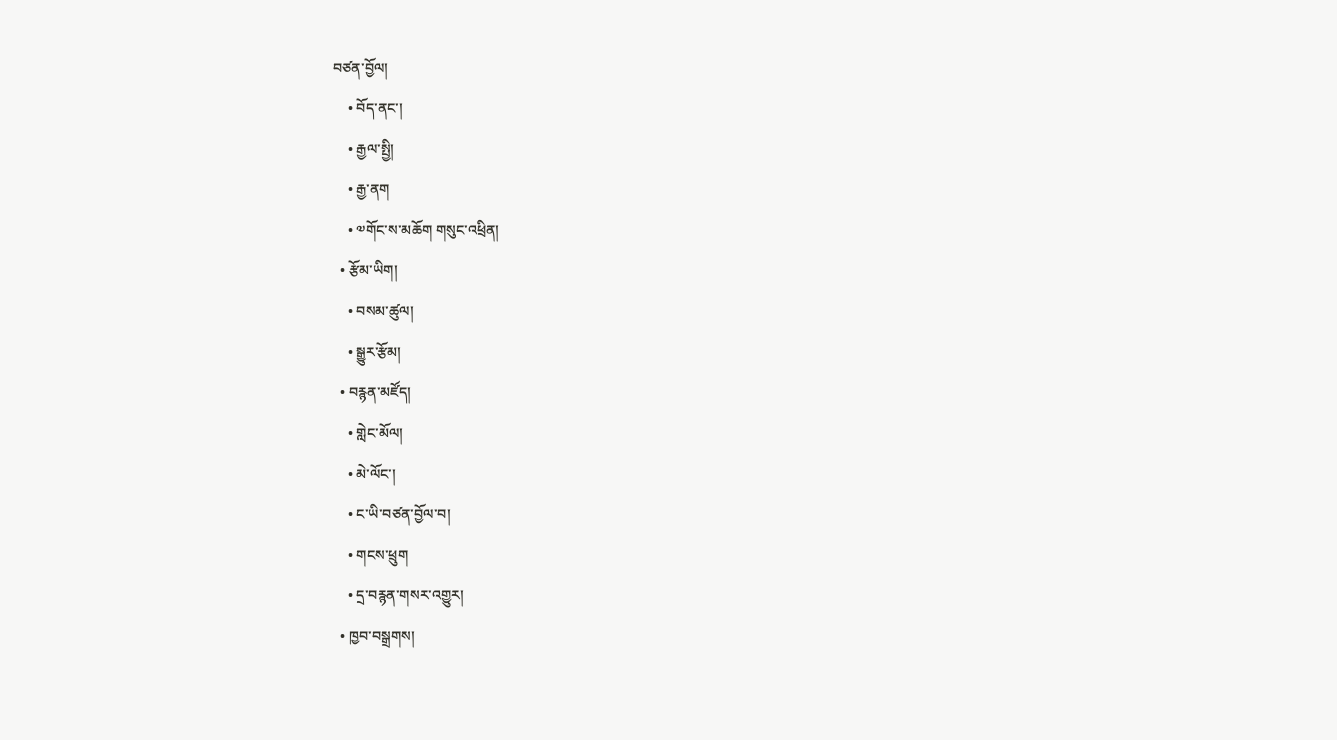བཙན་བྱོལ།
    • བོད་ནང་།
    • རྒྱལ་སྤྱི།
    • རྒྱ་ནག
    • ༧གོང་ས་མཆོག གསུང་འཕྲིན།
  • རྩོམ་ཡིག།
    • བསམ་ཚུལ།
    • སྒྱུར་རྩོམ།
  • བརྙན་མཛོད།
    • གླེང་མོལ།
    • མེ་ལོང་།
    • ང་ཡི་བཙན་བྱོལ་བ།
    • གངས་ཕྲུག
    • དྲ་བརྙན་གསར་འགྱུར།
  • ཁྱབ་བསྒྲགས།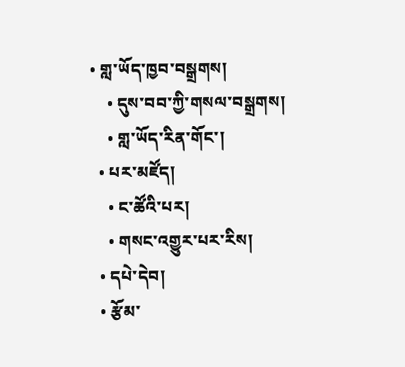• གླ་ཡོད་ཁྱབ་བསྒྲགས།
    • དུས་བབ་ཀྱི་གསལ་བསྒྲགས།
    • གླ་ཡོད་རིན་གོང་།
  • པར་མཛོད།
    • ང་ཚོའི་པར།
    • གསང་འགྱུར་པར་རིས།
  • དཔེ་དེབ།
  • རྩོམ་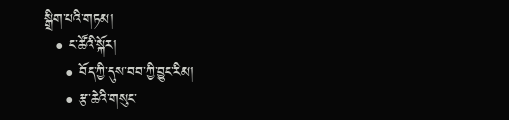སྒྲིག་པའི་གཏམ།
  • ང་ཚོའི་སྐོར།
    • བོད་ཀྱི་དུས་བབ་ཀྱི་བྱུང་རིམ།
    • རྩ་ཆེའི་གསུང་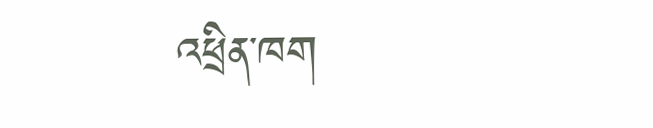འཕྲིན་ཁག